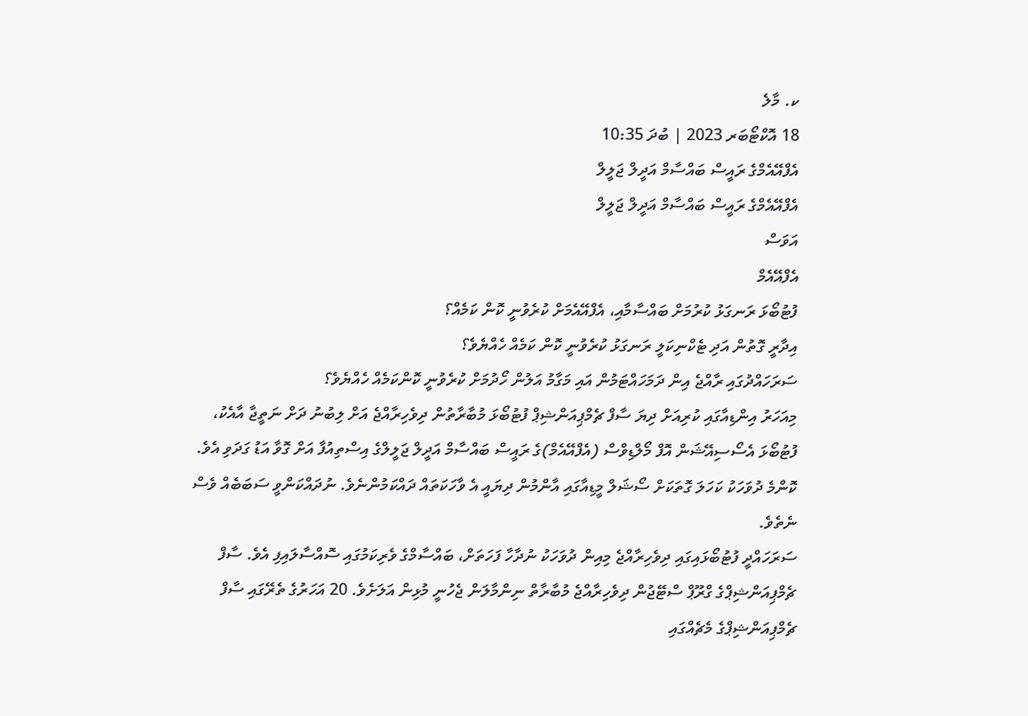ކ. މާލެ
18 އޮކްޓޯބަރ 2023 | ބުދަ 10:35
އެފްއޭއެމްގެ ރައީސް ބައްސާމް އަދީލް ޖަލީލް
އެފްއޭއެމްގެ ރައީސް ބައްސާމް އަދީލް ޖަލީލް
އަވަސް
އެފްއޭއެމް
ފުޓުބޯޅަ ރަނގަޅު ކުރުމަށް ބައްސާމާއި، އެފްއޭއެމަށް ކުރެވުނީ ކޮން ކަމެއް؟
އިދާރީ ގޮތުން އަދި ޓެކްނިކަލީ ރަނގަޅު ކުރެވުނީ ކޮން ކަމެއް ހެއްޔެވެ؟
ސަރަހައްދުގައި ރާއްޖެ އިން ދަމަހައްޓަމުން އައި މަގާމު އަލުން ހޯދުމަށް ކުރެވުނީ ކޮންކަމެއް ހެއްޔެވެ؟
މިއަހަރު އިންޑިއާގައި ކުރިއަށް ދިޔަ ސާފް ޗެމްޕިއަންޝިޕް ފުޓުބޯޅަ މުބާރާތުން ދިވެހިރާއްޖެ އަށް ލިބުނު ދަށް ނަތީޖާ އާއެކު، ފުޓުބޯޅަ އެސޯސިއޭޝަން އޮފް މޯލްޑިވްސް (އެފްއޭއެމް)ގެ ރައީސް ބައްސާމް އަދީލް ޖަލީލްގެ އިސްތިއުފާ އަށް ގޮވާ އަޑު ގަދަވި އެވެ. ކޮންމެ ދުވަހަކު ކަހަލަ ގޮތަކަށް ސޯޝަލް މީޑިއާގައި އާންމުން ދިޔައީ އެ ވާހަކަތައް ދައްކަމުންނެވެ. ނުދައްކަންވީ ސަބަބެއް ވެސް ނެތެވެ.
ސަރަހައްދީ ފުޓުބޯޅައިގައި ދިވެހިރާއްޖެ މިއިން ދުވަހަކު ނުދާހާ ފަހަތަށް، ބައްސާމްގެ ވެރިކަމުގައި ސޮއްސާލައިފި އެވެ. ސާފް ޗެމްޕިއަންޝިޕްގެ ގްރޫޕް ސްޓޭޖުން ދިވެހިރާއްޖެ މުބާރާތް ނިންމާލަން ޖެހުނީ މުޅިން އަލަށެވެ. 20 އަހަރުގެ ތެރޭގައި ސާފް ޗެމްޕިއަންޝިޕްގެ މެޗެއްގައި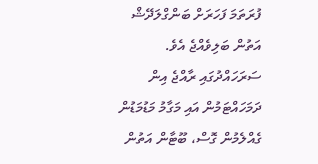ފުރަތަމަ ފަހަރަށް ބަންގްލަދޭޝް އަތުން ބަލިވެއްޖެ އެވެ. ސަރަހައްދުގައި ރާއްޖެ އިން ދަމަހައްޓަމުން އައި މަގާމު މަޑުމަޑުން ގެއްލެމުން ގޮސް، ބޫޓާން އަތުން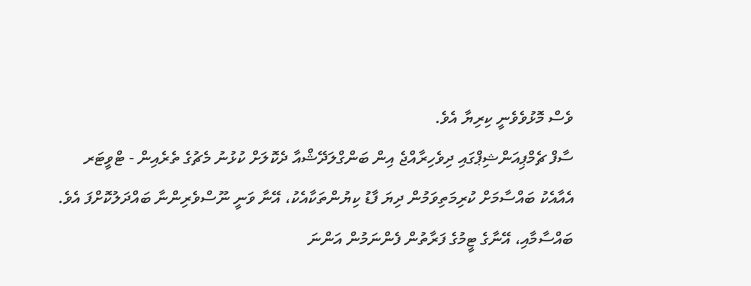ވެސް މޮޅުވެވެނީ ކިރިޔާ އެވެ.
ސާފް ޗެމްޕިއަންޝިޕްގައި ދިވެހިރާއްޖެ އިން ބަންގްލަދޭޝްއާ ދެކޮލަށް ކުޅުނު މެޗުގެ ތެރެއިން - ޓްވީޓަރ
އެއާއެކު ބައްސާމަށް ކުރިމަތިވަމުން ދިޔަ ފާޑު ކިޔުންތަކާއެކު، އޭނާ ވަނީ ނޫސްވެރިންނާ ބައްދަލުކޮށްފަ އެވެ. ބައްސާމާއި، އޭނާގެ ޓީމުގެ ފަރާތުން ފެންނަމުން އަންނަ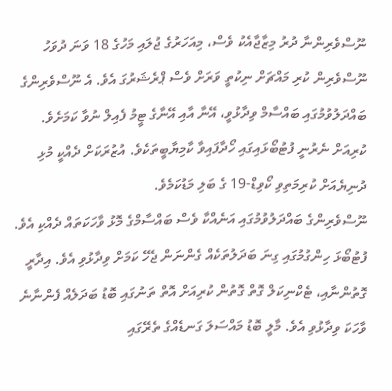ނޫސްވެރިންނާ ދުރު މިޒާޖާއެކު ވެސް، މިއަހަރުގެ ޖުލައި މަހުގެ 18 ވަނަ ދުވަހު ނޫސްވެރިން ކުރި މައްޗަށް ނިކުތީ ވަރަށް ވެސް ޕްރެޝަރުގަ އެވެ. އެ ނޫސްވެރިންގެ ބައްދަލުވުމުގައި ބައްސާމް ވިދާޅުވީ، އޭނާ އާއި އޭނާގެ ޓީމު ފެއިލް ނުވާ ކަމަށެވެ. ކުރިއަށް ނެރުނީ ފުޓުބޯޅައިގައި ހޯދާފައިވާ ކާމިޔާބީތަކެވެ. އުޒުރަކަށް ދެއްކީ މުޅި ދުނިޔެއަށް ކުރިމަތިވި ކޯވިޑް-19 ގެ ބަލި މަޑުކަމެވެ.
ނޫސްވެރިންގެ ބައްދަލުވުމުގައި އަނެއްކާ ވެސް ބައްސާމްގެ މޮޅު ވާހަކަތައް ދެއްކި އެވެ. ފުޓުބޯޅަ ހިންގުމުގައި ގިނަ ބަދަލުތަކެއް ގެންނަން ޖެހޭ ކަމަށް ވިދާޅުވި އެވެ. އިދާރީ ގޮތުންނާއި، ޓެކްނިކަލް ގޮތް ގޮތުން ކުރިއަށް އޮތް ތަނުގައި ބޮޑު ބަދަލެއް ފެންނާނެ ވާހަކަ ވިދާޅުވި އެވެ. މާލީ ބޮޑު މައްސަލަ ގަނޑެއްގެ ތެރޭގައި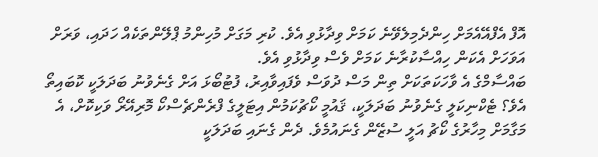އޮފް އެފްއޭއެމަށް ހިންދެމިލެވޭނެ ކަމަށް ވިދާޅުވި އެވެ. ކުރި މަގަށް މުހިންމު ޕްލޭންތަކެއް ހަދައި، ވަރަށް އަވަހަށް އެކަން ހިއްސާކުރާނެ ކަމަށް ވެސް ވިދާޅުވި އެވެ.
ބައްސާމްގެ އެ ވާހަކަތަކަށް ތިން މަސް ދުވަސް ވެފައިވާއިރު، ފުޓުބޯޅަ އަށް ގެނެވުނު ބަދަލަކީ ކޮބައިތޯ އެވެ؟ ޓެކްނިކަލީ ގެނެވުނު ބަދަލަކީ، ޤައުމީ ކޯޗުކަމުން އިޓަލީގެ ފްރެންޗެސްކޯ މޮރިއޭރޯ ވަކިކޮށް، އެ މަގާމަށް މިހާރުގެ ކޯޗު އަލީ ސުޒޭން ގެނައުމެވެ. ދެން ގެނައި ބަދަލަކީ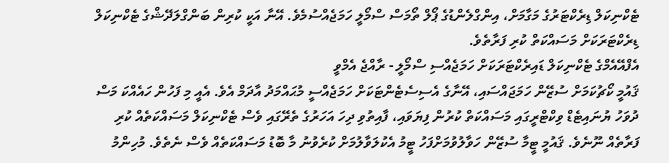ޓެކްނިކަލް ޑިރެކްޓަރުގެ މަގާމަށް، އިންގްލެންޑުގެ ޕޯލް ތޯމަސް ސްމޯލީ ހަމަޖެއްސުމެވެ. އޭނާ އަކީ ކުރިން ބަންގްލަދޭޝްގެ ޓެކްނިކަލް ޑިރެކްޓަރަކަށް މަސައްކަތް ކުރި ފަރާތެވެ.
އެފްއޭއެމްގެ ޓެކްނިކަލް ޑައިރެކްޓަރަކަށް ހަމަޖެއްސި ސްމޯލީ - ރާއްޖެ އެމްވީ
ޤައުމީ ކޯޗުކަމަށް ސުޒޭން ހަމަޖައްސައި، އޭނާގެ އެސިސެޓެންޓަކަށް ހަމަޖެއްސީ މުޙައްމަދު އާދަމް އެވެ. އެއީ މި ފަހުން ހައެއްކަ މަސް ދުވަހު ޔުނައިޓެޑް ވިކްޓްރީގައި މަސައްކަތް ކުރުން ފިޔަވައި، ފާއިތުވި ދިހަ އަހަރުގެ ތެރޭގައި ވެސް ޓެކްނިކަލް މަސައްކަތެއް ކުރި ފަރާތެއް ނޫނެވެ. ޤައުމީ ޓީމާ ސުޒޭން ހަވާލުވުމަށްފަހު ޓީމު އެކުލަވާލުމަށް ކުރެވުނު މާ ބޮޑު މަސައްކަތެއް ވެސް ނެތެވެ. މުހިންމު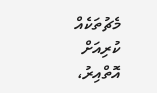މެޗުތަކެއް ކުރިއަށް  އޮތްއިރު،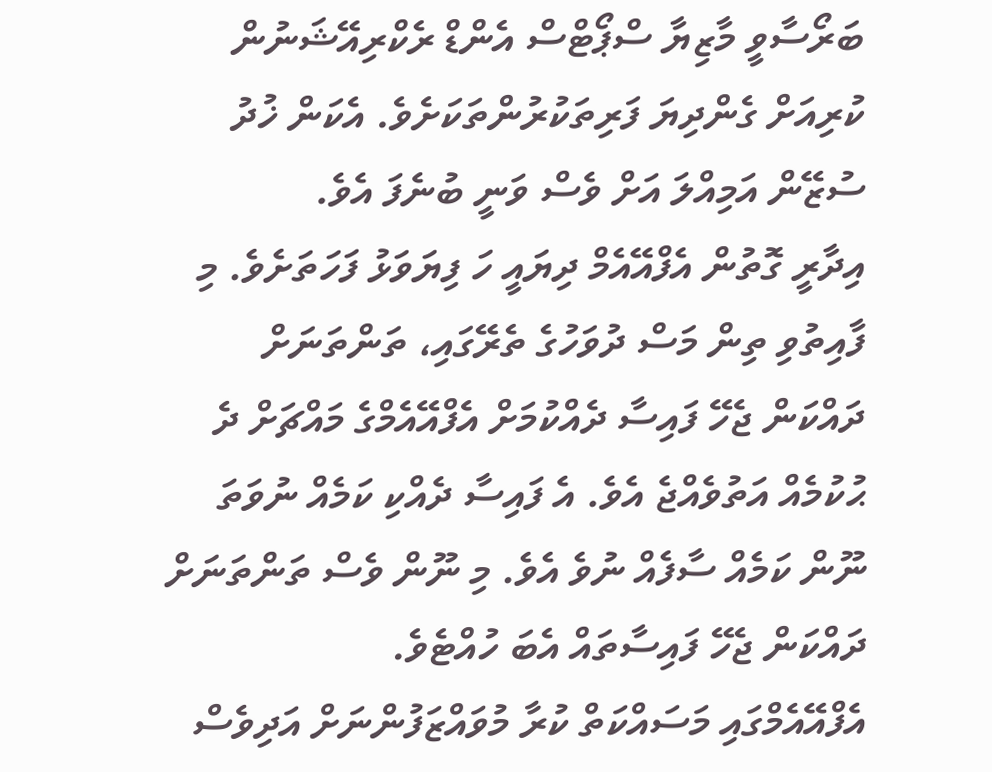ބަރޯސާވީ މާޒިޔާ ސްޕޯޓްސް އެންޑް ރެކްރިއޭޝަނުން ކުރިއަށް ގެންދިޔަ ފަރިތަކުރުންތަކަށެވެ. އެކަން ޚުދު ސުޒޭން އަމިއްލަ އަށް ވެސް ވަނީ ބުނެފަ އެވެ.
އިދާރީ ގޮތުން އެފްއޭއެމް ދިޔައީ ހަ ފިޔަވަޅު ފަހަތަށެވެ. މި ފާއިތުވި ތިން މަސް ދުވަހުގެ ތެރޭގައި، ތަންތަނަށް ދައްކަން ޖެހޭ ފައިސާ ދެއްކުމަށް އެފްއޭއެމްގެ މައްޗަށް ދެ ޙުކުމެއް އަތުވެއްޖެ އެވެ. އެ ފައިސާ ދެއްކި ކަމެއް ނުވަތަ ނޫން ކަމެއް ސާފެއް ނުވެ އެވެ. މި ނޫން ވެސް ތަންތަނަށް ދައްކަން ޖެހޭ ފައިސާތައް އެބަ ހުއްޓެވެ.
އެފްއޭއެމްގައި މަސައްކަތް ކުރާ މުވައްޒަފުންނަށް އަދިވެސް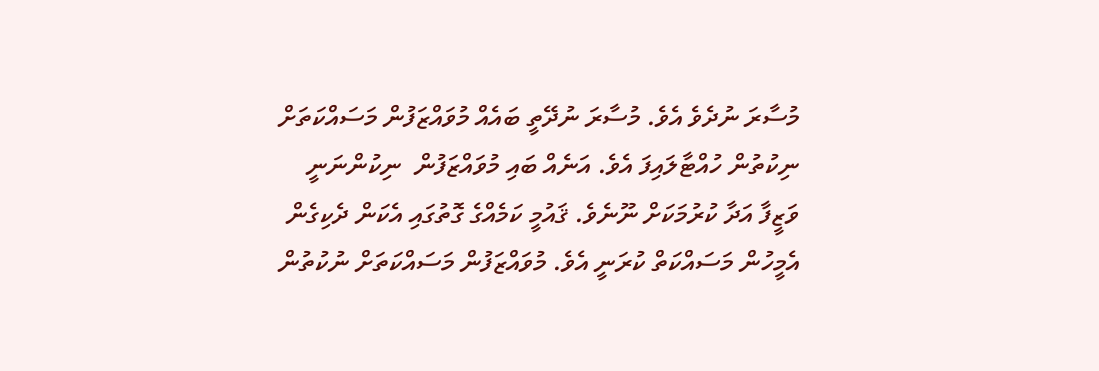މުސާރަ ނުދެވެ އެވެ. މުސާރަ ނުދޭތީ ބައެއް މުވައްޒަފުން މަސައްކަތަށް ނިކުތުން ހުއްޓާލައިފަ އެވެ. އަނެއް ބައި މުވައްޒަފުން  ނިކުންނަނީ ވަޒީފާ އަދާ ކުރުމަކަށް ނޫނެވެ. ޤައުމީ ކަމެއްގެ ގޮތުގައި އެކަން ދެކިގެން އެމީހުން މަސައްކަތް ކުރަނީ އެވެ. މުވައްޒަފުން މަސައްކަތަށް ނުކުތުން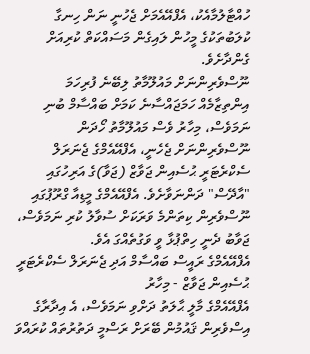ހުއްޓާލުމާއެކު، އެފްއޭއެމަށް ޖެހުނީ ނަން ހިނގާ ކުލަބުތަކުގެ މީހުން ލައިގެން މަސައްކަތް ކުރިއަށް ގެންދާށެވެ.
ނޫސްވެރިންނަށް މައުލޫމާތު ލިބޭނެ ފުރިހަމަ އިންތިޒާމެއް ހަމަޖައްސާނެ ކަމަށް ބައްސާމް ބުނި ނަމަވެސް، މިހާރު ވެސް މައުލޫމާތު ހޯދަން ނޫސްވެރިންނަށް ޖެހެނީ، އެފްއޭއެމްގެ ޖެނަރަލް ސެކްރެޓަރީ ޙުސެއިން ޖަވާޒް (ޖަވާ)ގެ އަރިހުގައި "އާދޭސް" ދަންނަވާށެވެ. އެފްއޭއެމްގެ މީޑިއާ ގްރޫޕުގައި ނޫސްވެރިން ކިތަންމެ ވަރަކަށް ސުވާލު ކުރި ނަމަވެސް، ޖަވާބު ދެނީ ހިތްޕުޅާ ވީ ވަގުތެއްގަ އެވެ.
އެފްއޭއެމްގެ ރައީސް ބައްސާމް އަދި ޖެނަރަލް ސެކްރެޓަރީ ޙުސެއިން ޖަވާޒް - މިހާރު
އެފްއޭއެމްގެ މާލީ ޙާލަތު ދަށްވި ނަމަވެސް، އެ އިދާރާގެ އިސްވެރިން ޤައުމުން ބޭރަށް ރަސްމީ ދަތުރުތައް ކުރައްވަ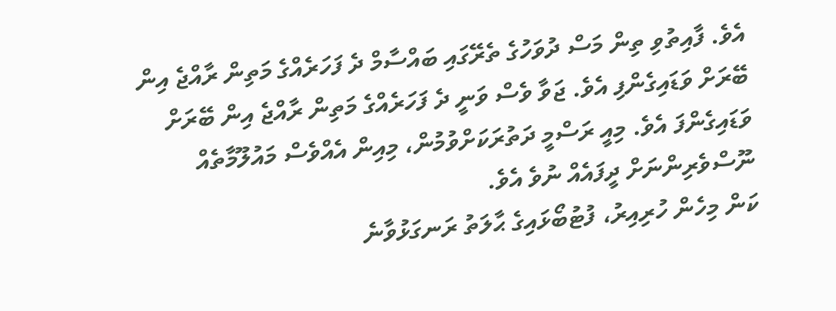އެވެ. ފާއިތުވި ތިން މަސް ދުވަހުގެ ތެރޭގައި ބައްސާމް ދެ ފަހަރެއްގެ މަތިން ރާއްޖެ އިން ބޭރަށް ވަޑައިގެންފި އެވެ. ޖަވާ ވެސް ވަނީ ދެ ފަހަރެއްގެ މަތިން ރާއްޖެ އިން ބޭރަށް ވަޑައިގެންފަ އެވެ. މިއީ ރަސްމީ ދަތުރަކަށްވުމުން، މިއިން އެއްވެސް މައުލޫމާތެއް ނޫސްވެރިންނަށް ދީފައެއް ނުވެ އެވެ.
ކަން މިހެން ހުރިއިރު، ފުޓުބޯޅައިގެ ޙާލަތު ރަނގަޅުވާނެ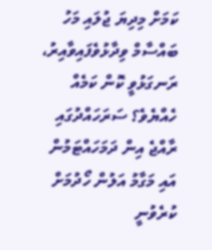ކަމަށް މިދިޔަ ޖުލައި މަހު ބައްސާމް ވިދާޅުވެފައިވާއިރު، ރަނގަޅުވީ ކޮން ކަމެއް ހެއްޔެވެ؟ ސަރަހައްދުގައި ރާއްޖެ އިން ދަމަހައްޓަމުން އައި މަގާމު އަލުން ހޯދުމަށް ކުރެވުނީ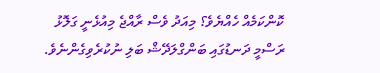ކޮންކަމެއް ހެއްޔެވެ؟ މިއަދު ވެސް ރާއްޖެ މިއުޅެނީ ގަލޮޅު ރަސްމީ ދަނޑުގައި ބަންގްލަދޭޝް ބަލި ނުކުރެވިގެންނެވެ.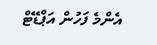އެންމެ ފަހުން އަޕްޑޭޓް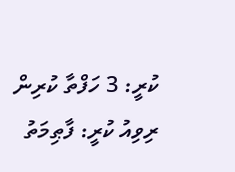ކުރީ: 3 ހަފްތާ ކުރިން
ރިވިއު ކުރީ: ފާޠިމަތު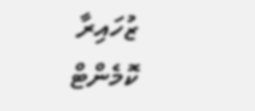ޒުހައިރާ
ކޮމެންޓް